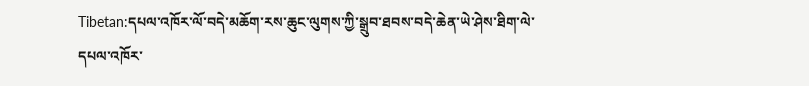Tibetan:དཔལ་འཁོར་ལོ་བདེ་མཆོག་རས་ཆུང་ལུགས་ཀྱི་སྒྲུབ་ཐབས་བདེ་ཆེན་ཡེ་ཤེས་ཐིག་ལེ་
དཔལ་འཁོར་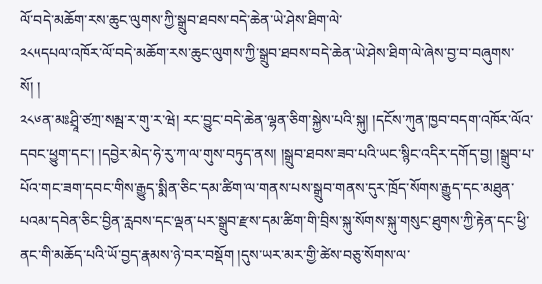ལོ་བདེ་མཆོག་རས་ཆུང་ལུགས་ཀྱི་སྒྲུབ་ཐབས་བདེ་ཆེན་ཡེ་ཤེས་ཐིག་ལེ་
༢༨༥དཔལ་འཁོར་ལོ་བདེ་མཆོག་རས་ཆུང་ལུགས་ཀྱི་སྒྲུབ་ཐབས་བདེ་ཆེན་ཡེ་ཤེས་ཐིག་ལེ་ཞེས་བྱ་བ་བཞུགས་སོ། །
༢༨༦ན་མཿཤྲཱི་ཙཀྲ་སམྦ་ར་གུ་ར་ཝེ། རང་བྱུང་བདེ་ཆེན་ལྷན་ཅིག་སྐྱེས་པའི་སྐུ། །དངོས་ཀུན་ཁྱབ་བདག་འཁོར་ལོའ་དབང་ཕྱུག་དང་། །དབྱེར་མེད་ཧེ་རུ་ཀ་ལ་གུས་བཏུད་ནས། །སྒྲུབ་ཐབས་ཟབ་པའི་ཡང་སྙིང་འདིར་དགོད་བྱ། །སྒྲུབ་པ་པོའ་གང་ཟག་དབང་གིས་རྒྱུད་སྨིན་ཅིང་དམ་ཚིག་ལ་གནས་པས་སྒྲུབ་གནས་དུར་ཁྲོད་སོགས་རྒྱུད་དང་མཐུན་པའམ་དབེན་ཅིང་བྱིན་རླབས་དང་ལྡན་པར་སྒྲུབ་རྫས་དམ་ཚིག་གི་བྲིས་སྐུ་སོགས་སྐུ་གསུང་ཐུགས་ཀྱི་རྟེན་དང་ཕྱི་ནང་གི་མཆོད་པའི་ཡོ་བྱད་རྣམས་ཉེ་བར་བསྡོག །དུས་ཡར་མར་གྱི་ཚེས་བཅུ་སོགས་ལ་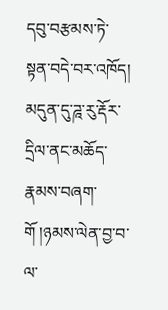དབུ་བརྩམས་ཏེ་སྟན་བདེ་བར་འཁོད། མདུན་དུ་ཌཱ་རུ་རྡོར་དྲིལ་ནང་མཆོད་རྣམས་བཞག་གོ །ཉམས་ལེན་བྱ་བ་ལ་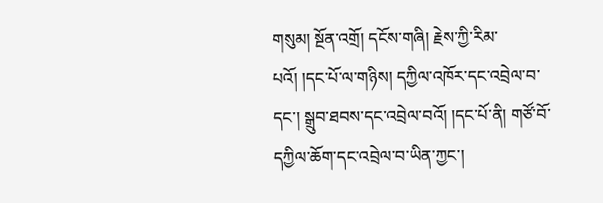གསུམ། སྔོན་འགྲོ། དངོས་གཞི། རྗེས་ཀྱི་རིམ་པའོ། །དང་པོ་ལ་གཉིས། དཀྱིལ་འཁོར་དང་འབྲེལ་བ་དང་། སྒྲུབ་ཐབས་དང་འབྲེལ་བའོ། །དང་པོ་ནི། གཙོ་བོ་དཀྱིལ་ཆོག་དང་འབྲེལ་བ་ཡིན་ཀྱང་།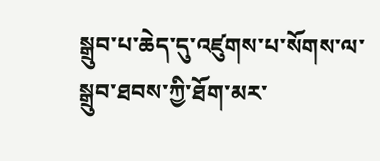སྒྲུབ་པ་ཆེད་དུ་འཛུགས་པ་སོགས་ལ་སྒྲུབ་ཐབས་ཀྱི་ཐོག་མར་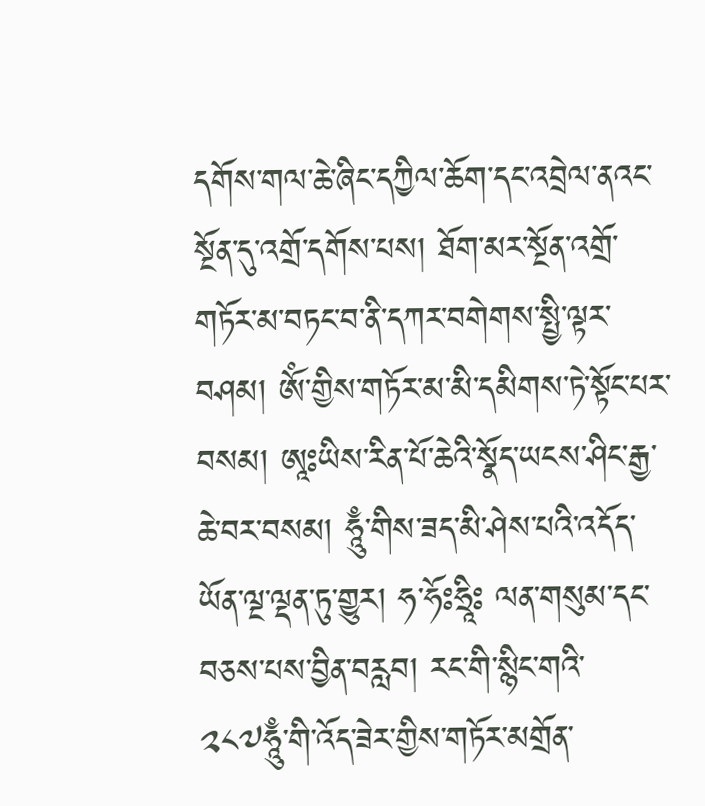དགོས་གལ་ཆེ་ཞིང་དཀྱིལ་ཆོག་དང་འབྲེལ་ནའང་སྔོན་དུ་འགྲོ་དགོས་པས། ཐོག་མར་སྔོན་འགྲོ་གཏོར་མ་བཏང་བ་ནི་དཀར་བགེགས་སྤྱི་ལྟར་བཤམ། ༀ་གྱིས་གཏོར་མ་མི་དམིགས་ཏེ་སྟོང་པར་བསམ། ཨཱཿཡིས་རིན་པོ་ཆེའི་སྣོད་ཡངས་ཤིང་རྒྱ་ཆེ་བར་བསམ། ཧཱུྃ་གིས་ཟད་མི་ཤེས་པའི་འདོད་ཡོན་ལྔ་ལྡན་ཏུ་གྱུར། ཧ་ཧོཿཧྲཱིཿ ལན་གསུམ་དང་བཅས་པས་བྱིན་བརླབ། རང་གི་སྙིང་གའི་
༢༨༧ཧཱུྃ་གི་འོད་ཟེར་གྱིས་གཏོར་མགྲོན་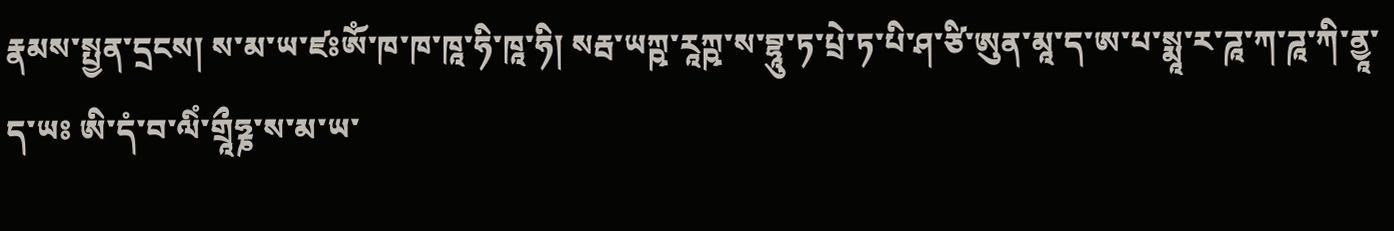རྣམས་སྤྱན་དྲངས། ས་མ་ཡ་ཛཿༀ་ཁ་ཁ་ཁཱ་ཧི་ཁཱ་ཧི། སརྦ་ཡཀྵ་རཱཀྵ་ས་བྷཱུ་ཏ་པྲེ་ཏ་པི་ཤ་ཙི་ཨུན་མཱ་ད་ཨ་པ་སྨཱ་ར་ཌཱ་ཀ་ཌཱ་ཀི་ནྱཱ་ད་ཡཿ ཨི་དཾ་བ་ལིཾ་གྲཱྀཧྞ་ས་མ་ཡ་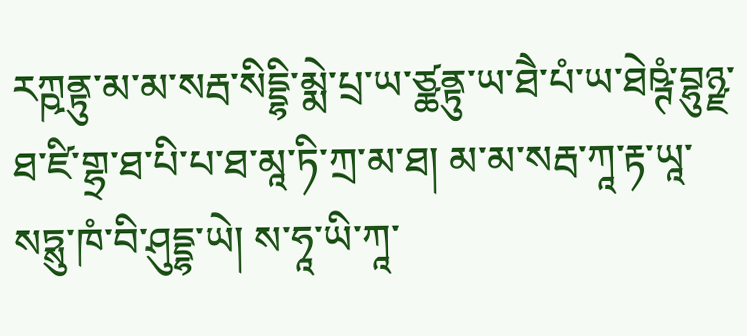རཀྵནྟུ་མ་མ་སརྦ་སིདྡྷི་མྨེ་པྲ་ཡ་ཙྪནྟུ་ཡ་ཐཻ་པཾ་ཡ་ཐེཥྚཾ་བྷུཉྫ་ཐ་ཛི་གྷྲ་ཐ་པི་པ་ཐ་མཱ་ཏི་ཀྲ་མ་ཐ། མ་མ་སརྦ་ཀཱ་རྟ་ཡཱ་སཏྶུ་ཁཾ་བི་ཤུདྡྷ་ཡེ། ས་ཧཱ་ཡི་ཀཱ་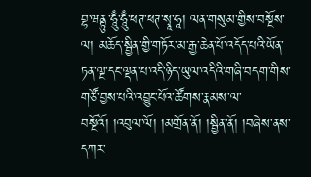བྷ་ཝནྟུ་ཧཱུྃ་ཧཱུྃ་ཕཊ་ཕཊ་སྭཱ་ཧཱ། ལན་གསུམ་གྱིས་བསྔོས་ལ། མཆོད་སྦྱིན་གྱི་གཏོར་མ་རྒྱ་ཆེན་པོ་འདོད་པའི་ཡོན་ཏན་ལྔ་དང་ལྡན་པ་འདི་ཉིད་ཡུལ་འདིའི་གཞི་བདག་གིས་གཙོ་བྱས་པའི་འབྱུང་པོའ་ཚོགས་རྣམས་ལ་བསྔོའོ། །འབུལ་ལོ། །མགྲོན་ནོ། །སྦྱིན་ནོ། །བཞེས་ནས་དཀར་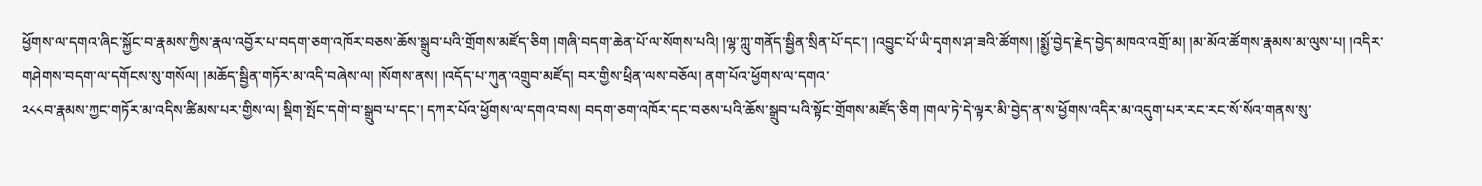ཕྱོགས་ལ་དགའ་ཞིང་སྐྱོང་བ་རྣམས་ཀྱིས་རྣལ་འབྱོར་པ་བདག་ཅག་འཁོར་བཅས་ཆོས་སྒྲུབ་པའི་གྲོགས་མཛོད་ཅིག །གཞི་བདག་ཆེན་པོ་ལ་སོགས་པའི། །ལྷ་ཀླུ་གནོད་སྦྱིན་སྲིན་པོ་དང་། །འབྱུང་པོ་ཡི་དྭགས་ཤ་ཟའི་ཚོགས། །སྨྱོ་བྱེད་རྗེད་བྱེད་མཁའ་འགྲོ་མ། །མ་མོའ་ཚོགས་རྣམས་མ་ལུས་པ། །འདིར་གཤེགས་བདག་ལ་དགོངས་སུ་གསོལ། །མཆོད་སྦྱིན་གཏོར་མ་འདི་བཞེས་ལ། །སོགས་ནས། །འདོད་པ་ཀུན་འགྲུབ་མཛོད། བར་གྱིས་ཕྲིན་ལས་བཅོལ། ནག་པོའ་ཕྱོགས་ལ་དགའ་
༢༨༨བ་རྣམས་ཀྱང་གཏོར་མ་འདིས་ཚིམས་པར་གྱིས་ལ། སྡིག་སྤོང་དགེ་བ་སྒྲུབ་པ་དང་། དཀར་པོའ་ཕྱོགས་ལ་དགའ་བས། བདག་ཅག་འཁོར་དང་བཅས་པའི་ཆོས་སྒྲུབ་པའི་སྟོང་གྲོགས་མཛོད་ཅིག །གལ་ཏེ་དེ་ལྟར་མི་བྱེད་ན་ས་ཕྱོགས་འདིར་མ་འདུག་པར་རང་རང་སོ་སོའ་གནས་སུ་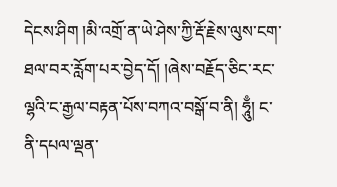དེངས་ཤིག །མི་འགྲོ་ན་ཡེ་ཤེས་ཀྱི་རྡོ་རྗེས་ལུས་ངག་ཐལ་བར་རློག་པར་བྱེད་དོ། །ཞེས་བརྗོད་ཅིང་རང་ལྷའི་ང་རྒྱལ་བརྟན་པོས་བཀའ་བསྒོ་བ་ནི། ཧཱུྃ། ང་ནི་དཔལ་ལྡན་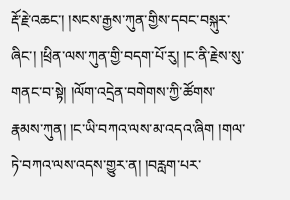རྡོ་རྗེ་འཆང་། །སངས་རྒྱས་ཀུན་གྱིས་དབང་བསྐུར་ཞིང་། །ཕྲིན་ལས་ཀུན་གྱི་བདག་པོ་རུ། །ང་ནི་རྗེས་སུ་གནང་བ་སྟེ། །ལོག་འདྲེན་བགེགས་ཀྱི་ཚོགས་རྣམས་ཀུན། །ང་ཡི་བཀའ་ལས་མ་འདའ་ཞིག །གལ་ཏེ་བཀའ་ལས་འདས་གྱུར་ན། །བརླག་པར་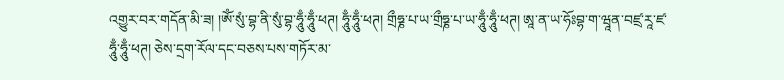འགྱུར་བར་གདོན་མི་ཟ། །ༀ་སུཾ་བྷ་ནི་སུཾ་བྷ་ཧཱུྃ་ཧཱུྃ་ཕཊ། ཧཱུྃ་ཧཱུྃ་ཕཊ། གྲྀཧྞ་པ་ཡ་གྲྀཧྞ་པ་ཡ་ཧཱུྃ་ཧཱུྃ་ཕཊ། ཨཱ་ན་ཡ་ཧོཿབྷ་ག་ཝཱན་བཛྲ་རཱ་ཛ་ཧཱུྃ་ཧཱུྃ་ཕཊ། ཅེས་དྲག་རོལ་དང་བཅས་པས་གཏོར་མ་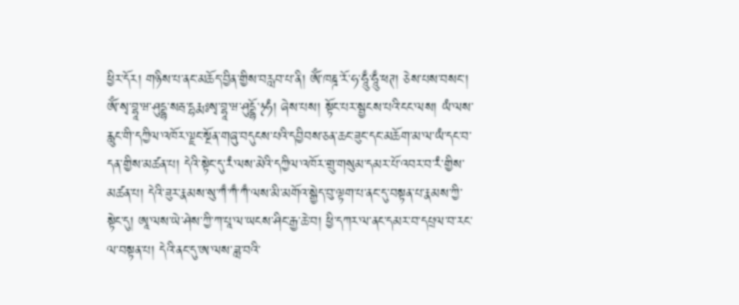ཕྱིར་དོར། གཉིས་པ་ནང་མཆོད་བྱིན་གྱིས་བརླབ་པ་ནི། ༀ་ཁཎྜ་རོ་ཧ་ཧཱུྃ་ཧཱུྃ་ཕཊ། ཅེས་པས་བསང་། ༀ་སྭ་བྷཱ་ཝ་ཤུདྡྷ་སརྦ་དྷརྨཿསྭ་བྷཱ་ཝ་ཤུདྡྷོ་྅ཧཾ། ཞེས་པས། སྟོང་པར་སྦྱངས་པའི་ངང་ལས། ཡཾ་ལས་རླུང་གི་དཀྱིལ་འཁོར་ལྗང་སྔོན་གཞུ་བདུངས་པའི་དབྱིབས་ཅན་ཆང་ཟུང་དང་མཆོག་མ་ལ་ཡཾ་དང་བ་དན་གྱིས་མཚན་པ། དེའི་སྟེང་དུ་རཾ་ལས་མེའི་དཀྱིལ་འཁོར་གྲུ་གསུམ་དམར་པོ་འབར་བ་རཾ་གྱིས་མཚན་པ། དེའི་ཟུར་རྣམས་སུ་ཀྃ་ཀྃ་ཀྃ་ལས་མི་མགོའ་སྒྱེད་བུ་ལྟག་པ་ནང་དུ་བསྟན་པ་རྣམས་ཀྱི་སྟེང་དུ། ཨཱ་ལས་ཡེ་ཤེས་ཀྱི་ཀ་པཱ་ལ་ཡངས་ཤིང་རྒྱ་ཆེ་བ། ཕྱི་དཀར་ལ་ནང་དམར་བ་དཔྲལ་བ་རང་ལ་བསྟན་པ། དེའི་ནང་དུ་ཨ་ལས་ཟླ་བའི་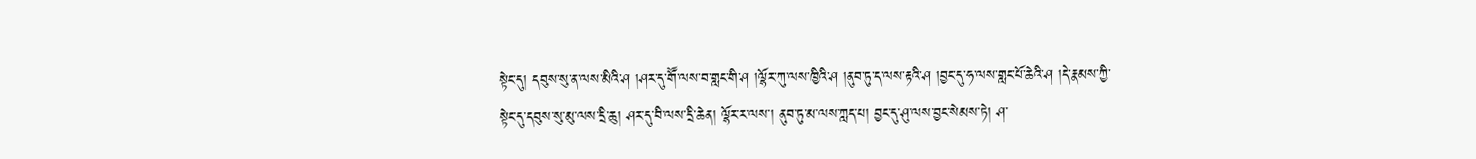སྟེང་དུ། དབུས་སུ་ན་ལས་མིའི་ཤ །ཤར་དུ་གཽ་ལས་བ་གླང་གི་ཤ །ལྷོར་ཀུ་ལས་ཁྱིའི་ཤ །ནུབ་ཏུ་ད་ལས་རྟའི་ཤ །བྱང་དུ་ཧ་ལས་གླང་པོ་ཆེའི་ཤ །དེ་རྣམས་ཀྱི་སྟེང་དུ་དབུས་སུ་མུ་ལས་དྲི་ཆུ། ཤར་དུ་བི་ལས་དྲི་ཆེན། ལྷོར་ར་ལས་། ནུབ་ཏུ་མ་ལས་ཀླད་པ། བྱང་དུ་ཤུ་ལས་བྱང་སེམས་ཏེ། ཤ་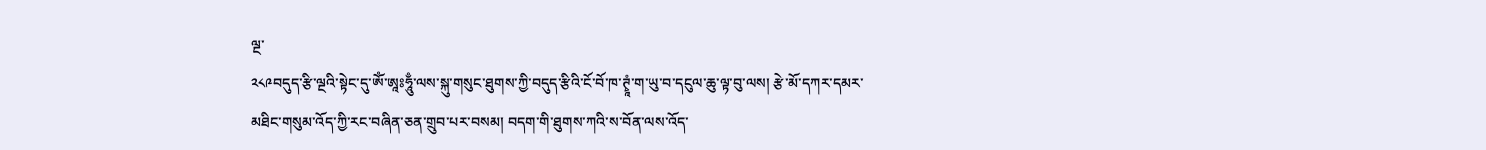ལྔ་
༢༨༩བདུད་རྩི་ལྔའི་སྟེང་དུ་ༀ་ཨཱཿཧཱུྃ་ལས་སྐུ་གསུང་ཐུགས་ཀྱི་བདུད་རྩིའི་ངོ་བོ་ཁ་ཊྭཱཾ་ག་ཡུ་བ་དངུལ་ཆུ་ལྟ་བུ་ལས། རྩེ་མོ་དཀར་དམར་མཐིང་གསུམ་འོད་ཀྱི་རང་བཞིན་ཅན་གྲུབ་པར་བསམ། བདག་གི་ཐུགས་ཀའི་ས་བོན་ལས་འོད་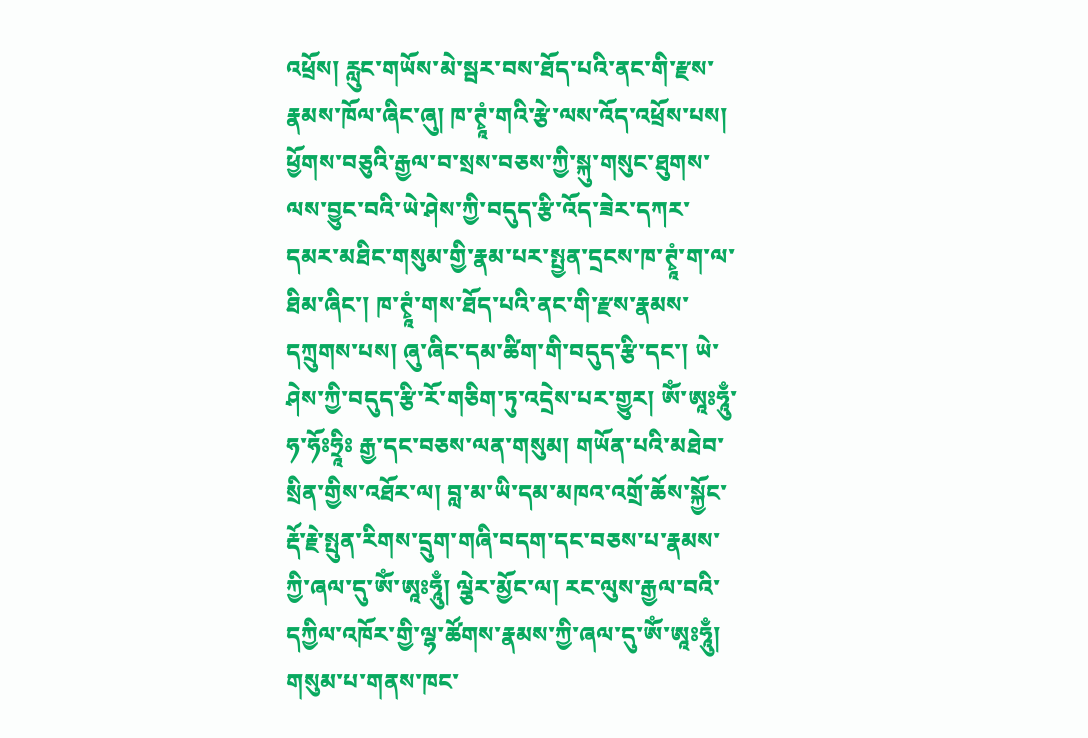འཕྲོས། རླུང་གཡོས་མེ་སྦར་བས་ཐོད་པའི་ནང་གི་རྫས་རྣམས་ཁོལ་ཞིང་ཞུ། ཁ་ཊྭཱཾ་གའི་རྩེ་ལས་འོད་འཕྲོས་པས། ཕྱོགས་བཅུའི་རྒྱལ་བ་སྲས་བཅས་ཀྱི་སྐུ་གསུང་ཐུགས་ལས་བྱུང་བའི་ཡེ་ཤེས་ཀྱི་བདུད་རྩི་འོད་ཟེར་དཀར་དམར་མཐིང་གསུམ་གྱི་རྣམ་པར་སྤྱན་དྲངས་ཁ་ཊྭཱཾ་ག་ལ་ཐིམ་ཞིང་། ཁ་ཊྭཱཾ་གས་ཐོད་པའི་ནང་གི་རྫས་རྣམས་དཀྲུགས་པས། ཞུ་ཞིང་དམ་ཚིག་གི་བདུད་རྩི་དང་། ཡེ་ཤེས་ཀྱི་བདུད་རྩི་རོ་གཅིག་ཏུ་འདྲེས་པར་གྱུར། ༀ་ཨཱཿཧཱུྃ་ཧ་ཧོཿཧྲཱིཿ རྒྱ་དང་བཅས་ལན་གསུམ། གཡོན་པའི་མཐེབ་སྲིན་གྱིས་འཐོར་ལ། བླ་མ་ཡི་དམ་མཁའ་འགྲོ་ཆོས་སྐྱོང་རྡོ་རྗེ་སྤུན་རིགས་དྲུག་གཞི་བདག་དང་བཅས་པ་རྣམས་ཀྱི་ཞལ་དུ་ༀ་ཨཱཿཧཱུྃ། ལྕེར་མྱོང་ལ། རང་ལུས་རྒྱལ་བའི་དཀྱིལ་འཁོར་གྱི་ལྷ་ཚོགས་རྣམས་ཀྱི་ཞལ་དུ་ༀ་ཨཱཿཧཱུྃ། གསུམ་པ་གནས་ཁང་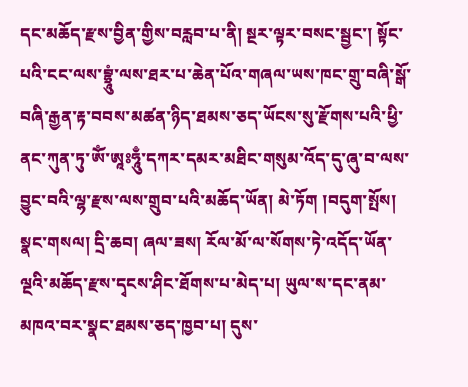དང་མཆོད་རྫས་བྱིན་གྱིས་བརླབ་པ་ནི། སྔར་ལྟར་བསང་སྦྱང་། སྟོང་པའི་ངང་ལས་བྷྲཱུཾ་ལས་ཐར་པ་ཆེན་པོའ་གཞལ་ཡས་ཁང་གྲུ་བཞི་སྒོ་བཞི་རྒྱན་རྟ་བབས་མཚན་ཉིད་ཐམས་ཅད་ཡོངས་སུ་རྫོགས་པའི་ཕྱི་ནང་ཀུན་ཏུ་ༀ་ཨཱཿཧཱུྃ་དཀར་དམར་མཐིང་གསུམ་འོད་དུ་ཞུ་བ་ལས་བྱུང་བའི་ལྷ་རྫས་ལས་གྲུབ་པའི་མཆོད་ཡོན། མེ་ཏོག །བདུག་སྤོས། སྣང་གསལ། དྲི་ཆབ། ཞལ་ཟས། རོལ་མོ་ལ་སོགས་ཏེ་འདོད་ཡོན་ལྔའི་མཆོད་རྫས་དྭངས་ཤིང་ཐོགས་པ་མེད་པ། ཡུལ་ས་དང་ནམ་མཁའ་བར་སྣང་ཐམས་ཅད་ཁྱབ་པ། དུས་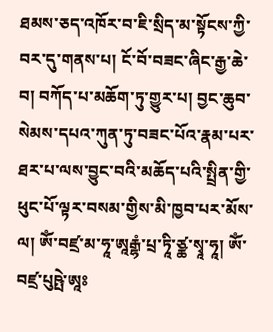ཐམས་ཅད་འཁོར་བ་ཇི་སྲིད་མ་སྟོངས་ཀྱི་བར་དུ་གནས་པ། ངོ་བོ་བཟང་ཞིང་རྒྱ་ཆེ་བ། བཀོད་པ་མཆོག་ཏུ་གྱུར་པ། བྱང་ཆུབ་སེམས་དཔའ་ཀུན་ཏུ་བཟང་པོའ་རྣམ་པར་ཐར་པ་ལས་བྱུང་བའི་མཆོད་པའི་སྤྲིན་གྱི་ཕུང་པོ་ལྟར་བསམ་གྱིས་མི་ཁྱབ་པར་མོས་ལ། ༀ་བཛྲ་མ་ཧཱ་ཨཱརྒྷཾ་པྲ་ཏཱི་ཙྪ་སྭཱ་ཧཱ། ༀ་བཛྲ་པུཥྤེ་ཨཱཿ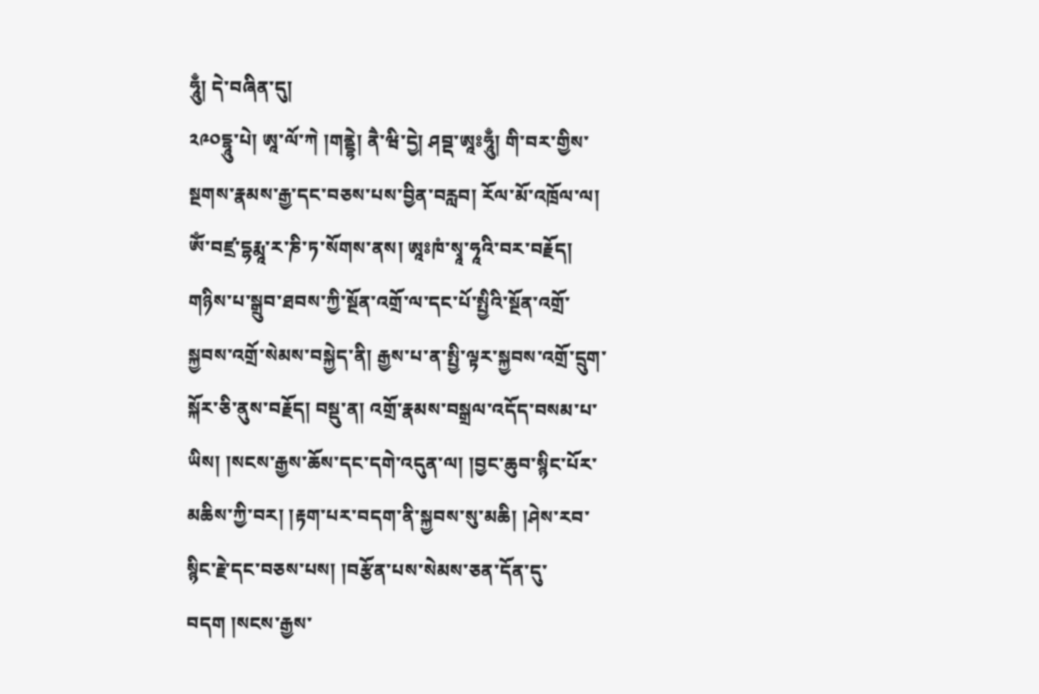ཧཱུྃ། དེ་བཞིན་དུ།
༢༩༠དྷཱུ་པེ། ཨཱ་ལོ་ཀེ །གནྡྷེ། ནཻ་ཝི་དྱེ། ཤབྡ་ཨཱཿཧཱུྃ། གི་བར་གྱིས་སྔགས་རྣམས་རྒྱ་དང་བཅས་པས་བྱིན་བརླབ། རོལ་མོ་འཁྲོལ་ལ། ༀ་བཛྲ་དྷརྨཱ་ར་ཎི་ཏ་སོགས་ནས། ཨཱཿཁཾ་སྭཱ་ཧཱའི་བར་བརྗོད། གཉིས་པ་སྒྲུབ་ཐབས་ཀྱི་སྔོན་འགྲོ་ལ་དང་པོ་སྤྱིའི་སྔོན་འགྲོ་སྐྱབས་འགྲོ་སེམས་བསྐྱེད་ནི། རྒྱས་པ་ན་སྤྱི་ལྟར་སྐྱབས་འགྲོ་དྲུག་སྐོར་ཅི་ནུས་བརྗོད། བསྡུ་ན། འགྲོ་རྣམས་བསྒྲལ་འདོད་བསམ་པ་ཡིས། །སངས་རྒྱས་ཆོས་དང་དགེ་འདུན་ལ། །བྱང་ཆུབ་སྙིང་པོར་མཆིས་ཀྱི་བར། །རྟག་པར་བདག་ནི་སྐྱབས་སུ་མཆི། །ཤེས་རབ་སྙིང་རྗེ་དང་བཅས་པས། །བརྩོན་པས་སེམས་ཅན་དོན་དུ་བདག །སངས་རྒྱས་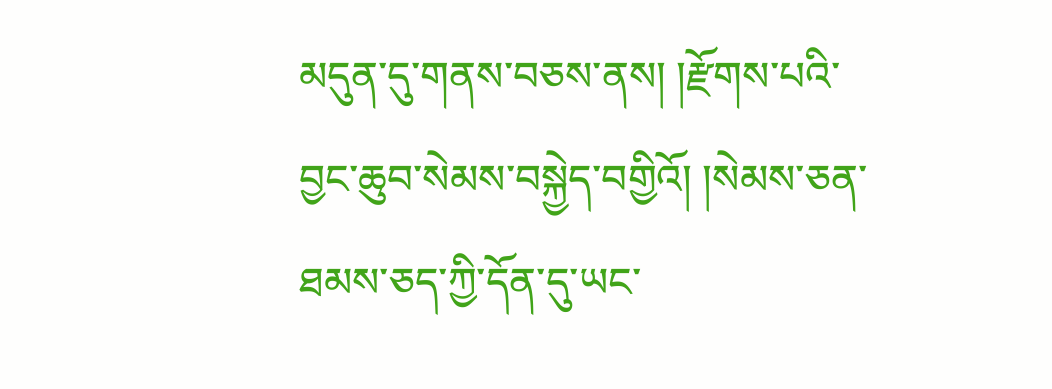མདུན་དུ་གནས་བཅས་ནས། །རྫོགས་པའི་བྱང་ཆུབ་སེམས་བསྐྱེད་བགྱིའོ། །སེམས་ཅན་ཐམས་ཅད་ཀྱི་དོན་དུ་ཡང་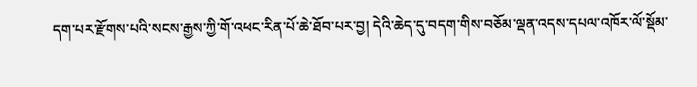དག་པར་རྫོགས་པའི་སངས་རྒྱས་ཀྱི་གོ་འཕང་རིན་པོ་ཆེ་ཐོབ་པར་བྱ། དེའི་ཆེད་དུ་བདག་གིས་བཅོམ་ལྡན་འདས་དཔལ་འཁོར་ལོ་སྡོམ་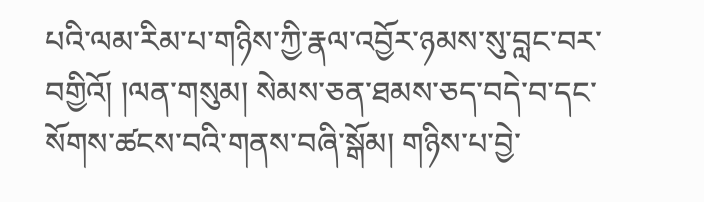པའི་ལམ་རིམ་པ་གཉིས་ཀྱི་རྣལ་འབྱོར་ཉམས་སུ་བླང་བར་བགྱིའོ། །ལན་གསུམ། སེམས་ཅན་ཐམས་ཅད་བདེ་བ་དང་སོགས་ཚངས་བའི་གནས་བཞི་སྒོམ། གཉིས་པ་བྱེ་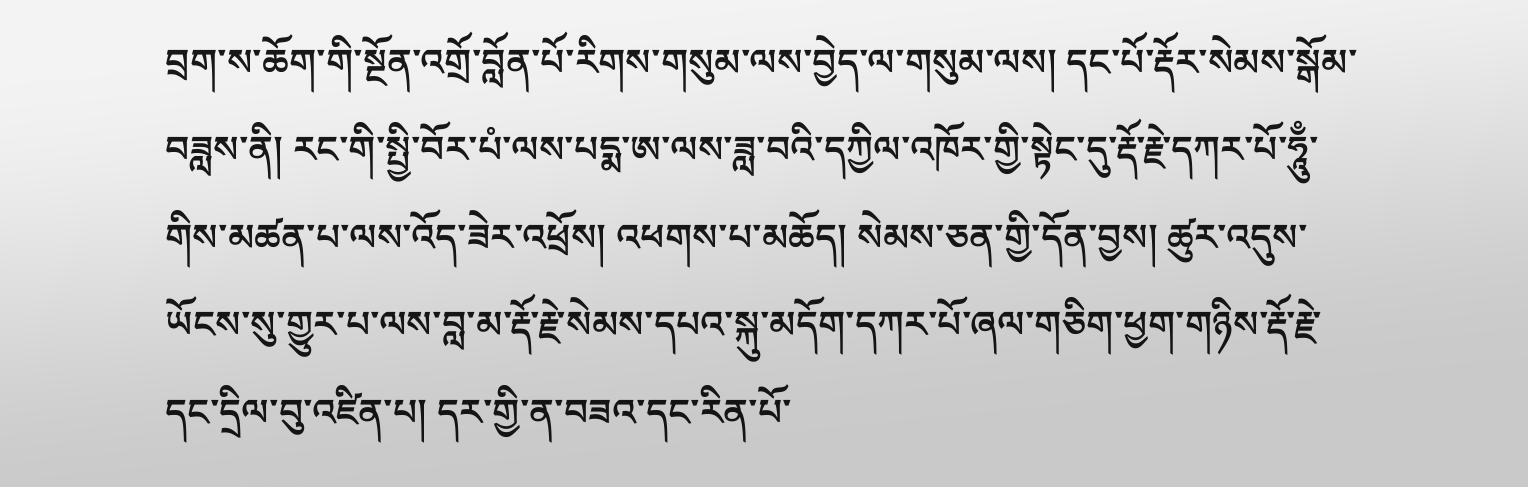བྲག་ས་ཆོག་གི་སྔོན་འགྲོ་བློན་པོ་རིགས་གསུམ་ལས་བྱེད་ལ་གསུམ་ལས། དང་པོ་རྡོར་སེམས་སྒོམ་བཟླས་ནི། རང་གི་སྤྱི་བོར་པཾ་ལས་པདྨ་ཨ་ལས་ཟླ་བའི་དཀྱིལ་འཁོར་གྱི་སྟེང་དུ་རྡོ་རྗེ་དཀར་པོ་ཧཱུྃ་གིས་མཚན་པ་ལས་འོད་ཟེར་འཕྲོས། འཕགས་པ་མཆོད། སེམས་ཅན་གྱི་དོན་བྱས། ཚུར་འདུས་ཡོངས་སུ་གྱུར་པ་ལས་བླ་མ་རྡོ་རྗེ་སེམས་དཔའ་སྐུ་མདོག་དཀར་པོ་ཞལ་གཅིག་ཕྱག་གཉིས་རྡོ་རྗེ་དང་དྲིལ་བུ་འཛིན་པ། དར་གྱི་ན་བཟའ་དང་རིན་པོ་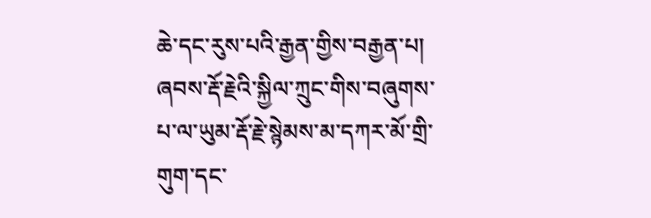ཆེ་དང་རུས་པའི་རྒྱན་གྱིས་བརྒྱན་པ། ཞབས་རྡོ་རྗེའི་སྐྱིལ་ཀྲུང་གིས་བཞུགས་པ་ལ་ཡུམ་རྡོ་རྗེ་སྙེམས་མ་དཀར་མོ་གྲི་གུག་དང་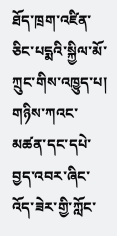ཐོད་ཁྲག་འཛིན་ཅིང་པདྨའི་སྐྱིལ་མོ་ཀྲུང་གིས་འཁྱུད་པ། གཉིས་ཀའང་མཚན་དང་དཔེ་བྱད་འབར་ཞིང་འོད་ཟེར་གྱི་ཀློང་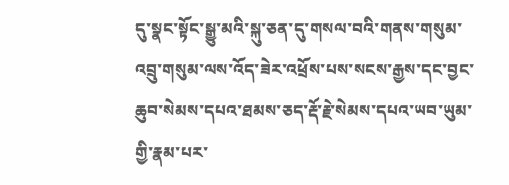དུ་སྣང་སྟོང་སྒྱུ་མའི་སྐུ་ཅན་དུ་གསལ་བའི་གནས་གསུམ་འབྲུ་གསུམ་ལས་འོད་ཟེར་འཕྲོས་པས་སངས་རྒྱས་དང་བྱང་ཆུབ་སེམས་དཔའ་ཐམས་ཅད་རྡོ་རྗེ་སེམས་དཔའ་ཡབ་ཡུམ་གྱི་རྣམ་པར་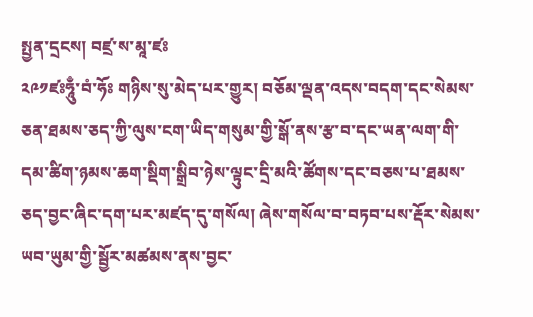སྤྱན་དྲངས། བཛྲ་ས་མཱ་ཛཿ
༢༩༡ཛཿཧཱུྃ་བཾ་ཧོཿ གཉིས་སུ་མེད་པར་གྱུར། བཅོམ་ལྡན་འདས་བདག་དང་སེམས་ཅན་ཐམས་ཅད་ཀྱི་ལུས་ངག་ཡིད་གསུམ་གྱི་སྒོ་ནས་རྩ་བ་དང་ཡན་ལག་གི་དམ་ཚིག་ཉམས་ཆག་སྡིག་སྒྲིབ་ཉེས་ལྟུང་དྲི་མའི་ཚོགས་དང་བཅས་པ་ཐམས་ཅད་བྱང་ཞིང་དག་པར་མཛད་དུ་གསོལ། ཞེས་གསོལ་བ་བཏབ་པས་རྡོར་སེམས་ཡབ་ཡུམ་གྱི་སྦྱོར་མཚམས་ནས་བྱང་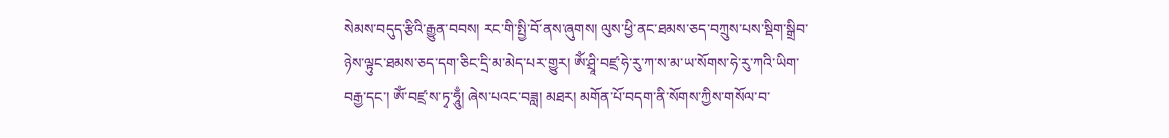སེམས་བདུད་རྩིའི་རྒྱུན་བབས། རང་གི་སྤྱི་བོ་ནས་ཞུགས། ལུས་ཕྱི་ནང་ཐམས་ཅད་བཀྲུས་པས་སྡིག་སྒྲིབ་ཉེས་ལྟུང་ཐམས་ཅད་དག་ཅིང་དྲི་མ་མེད་པར་གྱུར། ༀ་ཤྲཱི་བཛྲ་ཧེ་རུ་ཀ་ས་མ་ཡ་སོགས་ཧེ་རུ་ཀའི་ཡིག་བརྒྱ་དང་། ༀ་བཛྲ་ས་ཏྭ་ཧཱུྃ། ཞེས་པའང་བཟླ། མཐར། མགོན་པོ་བདག་ནི་སོགས་ཀྱིས་གསོལ་བ་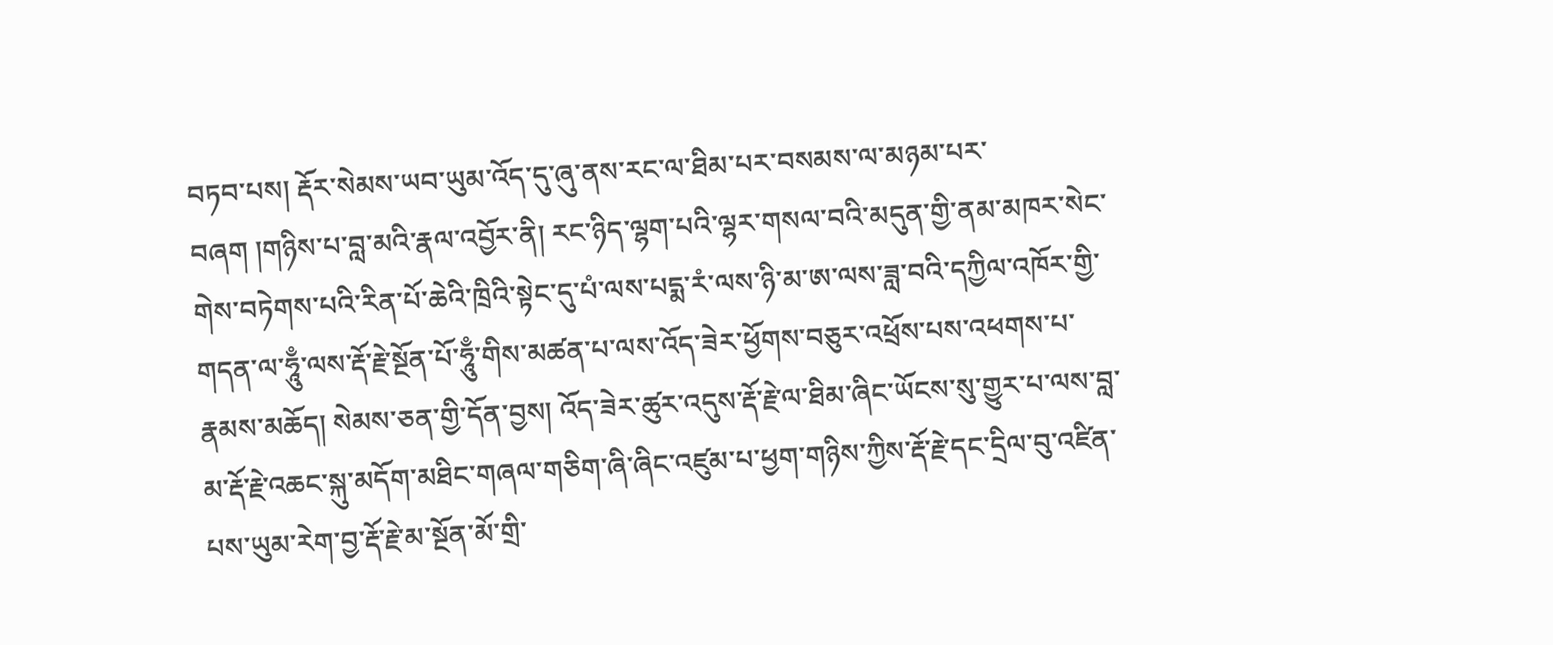བཏབ་པས། རྡོར་སེམས་ཡབ་ཡུམ་འོད་དུ་ཞུ་ནས་རང་ལ་ཐིམ་པར་བསམས་ལ་མཉམ་པར་བཞག །གཉིས་པ་བླ་མའི་རྣལ་འབྱོར་ནི། རང་ཉིད་ལྷག་པའི་ལྷར་གསལ་བའི་མདུན་གྱི་ནམ་མཁར་སེང་གེས་བཏེགས་པའི་རིན་པོ་ཆེའི་ཁྲིའི་སྟེང་དུ་པཾ་ལས་པདྨ་རཾ་ལས་ཉི་མ་ཨ་ལས་ཟླ་བའི་དཀྱིལ་འཁོར་གྱི་གདན་ལ་ཧཱུྃ་ལས་རྡོ་རྗེ་སྔོན་པོ་ཧཱུྃ་གིས་མཚན་པ་ལས་འོད་ཟེར་ཕྱོགས་བཅུར་འཕྲོས་པས་འཕགས་པ་རྣམས་མཆོད། སེམས་ཅན་གྱི་དོན་བྱས། འོད་ཟེར་ཚུར་འདུས་རྡོ་རྗེ་ལ་ཐིམ་ཞིང་ཡོངས་སུ་གྱུར་པ་ལས་བླ་མ་རྡོ་རྗེ་འཆང་སྐུ་མདོག་མཐིང་གཞལ་གཅིག་ཞི་ཞིང་འཛུམ་པ་ཕྱག་གཉིས་ཀྱིས་རྡོ་རྗེ་དང་དྲིལ་བུ་འཛིན་པས་ཡུམ་རེག་བྱ་རྡོ་རྗེ་མ་སྔོན་མོ་གྲི་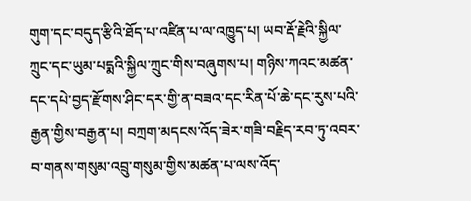གུག་དང་བདུད་རྩིའི་ཐོད་པ་འཛིན་པ་ལ་འཁྱུད་པ། ཡབ་རྡོ་རྗེའི་སྐྱིལ་ཀྲུང་དང་ཡུམ་པདྨའི་སྐྱིལ་ཀྲུང་གིས་བཞུགས་པ། གཉིས་ཀའང་མཚན་དང་དཔེ་བྱད་རྫོགས་ཤིང་དར་གྱི་ན་བཟའ་དང་རིན་པོ་ཆེ་དང་རུས་པའི་རྒྱན་གྱིས་བརྒྱན་པ། བཀྲག་མདངས་འོད་ཟེར་གཟི་བརྗིད་རབ་ཏུ་འབར་བ་གནས་གསུམ་འབྲུ་གསུམ་གྱིས་མཚན་པ་ལས་འོད་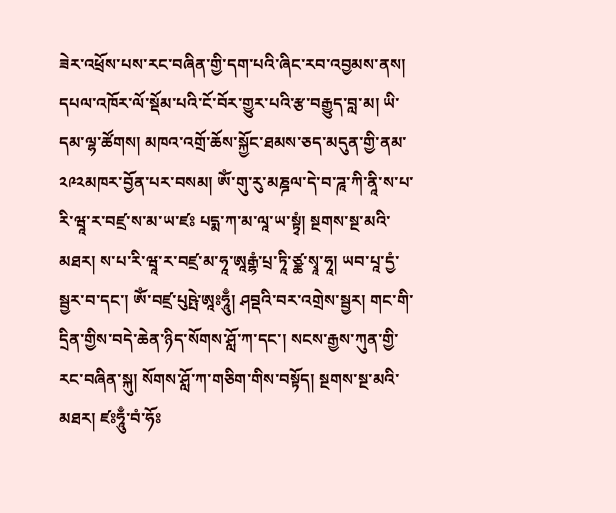ཟེར་འཕྲོས་པས་རང་བཞིན་གྱི་དག་པའི་ཞིང་རབ་འབྱམས་ནས། དཔལ་འཁོར་ལོ་སྡོམ་པའི་ངོ་བོར་གྱུར་པའི་རྩ་བརྒྱུད་བླ་མ། ཡི་དམ་ལྷ་ཚོགས། མཁའ་འགྲོ་ཆོས་སྐྱོང་ཐམས་ཅད་མདུན་གྱི་ནམ་
༢༩༢མཁར་བྱོན་པར་བསམ། ༀ་གུ་རུ་མཎྜལ་དེ་བ་ཌཱ་ཀི་ནཱི་ས་པ་རི་ཝཱ་ར་བཛྲ་ས་མ་ཡ་ཛཿ པདྨ་ཀ་མ་ལཱ་ཡ་སྟྭཾ། སྔགས་སྔ་མའི་མཐར། ས་པ་རི་ཝཱ་ར་བཛྲ་མ་ཧཱ་ཨཱརྒྷཾ་པྲ་ཏཱི་ཙྪ་སྭཱ་ཧཱ། ཡབ་པཱ་དྱཾ་སྦྱར་བ་དང་། ༀ་བཛྲ་པུཥྤེ་ཨཱཿཧཱུྃ། ཤབྡའི་བར་འགྲེས་སྦྱར། གང་གི་དྲིན་གྱིས་བདེ་ཆེན་ཉིད་སོགས་ཤློ་ཀ་དང་། སངས་རྒྱས་ཀུན་གྱི་རང་བཞིན་སྐུ། སོགས་ཤློ་ཀ་གཅིག་གིས་བསྟོད། སྔགས་སྔ་མའི་མཐར། ཛཿཧཱུྃ་བཾ་ཧོཿ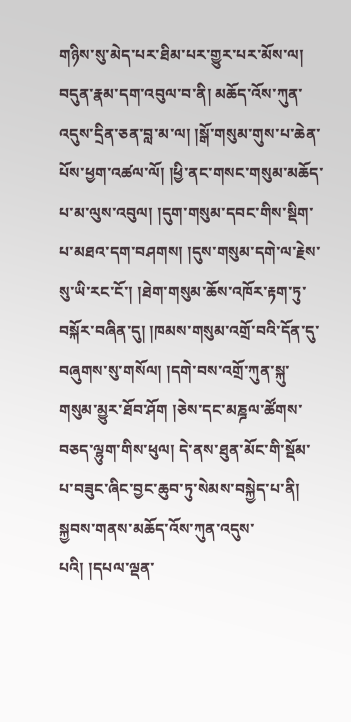གཉིས་སུ་མེད་པར་ཐིམ་པར་གྱུར་པར་མོས་ལ། བདུན་རྣམ་དག་འབུལ་བ་ནི། མཆོད་འོས་ཀུན་འདུས་དྲིན་ཅན་བླ་མ་ལ། །སྒོ་གསུམ་གུས་པ་ཆེན་པོས་ཕྱག་འཚལ་ལོ། །ཕྱི་ནང་གསང་གསུམ་མཆོད་པ་མ་ལུས་འབུལ། །དུག་གསུམ་དབང་གིས་སྡིག་པ་མཐའ་དག་བཤགས། །དུས་གསུམ་དགེ་ལ་རྗེས་སུ་ཡི་རང་ངོ་། །ཐེག་གསུམ་ཆོས་འཁོར་རྟག་ཏུ་བསྐོར་བཞིན་དུ། །ཁམས་གསུམ་འགྲོ་བའི་དོན་དུ་བཞུགས་སུ་གསོལ། །དགེ་བས་འགྲོ་ཀུན་སྐུ་གསུམ་མྱུར་ཐོབ་ཤོག །ཅེས་དང་མཎྜལ་ཚོགས་བཅད་ལྷུག་གིས་ཕུལ། དེ་ནས་ཐུན་མོང་གི་སྡོམ་པ་བཟུང་ཞིང་བྱང་ཆུབ་ཏུ་སེམས་བསྐྱེད་པ་ནི། སྐྱབས་གནས་མཆོད་འོས་ཀུན་འདུས་པའི། །དཔལ་ལྡན་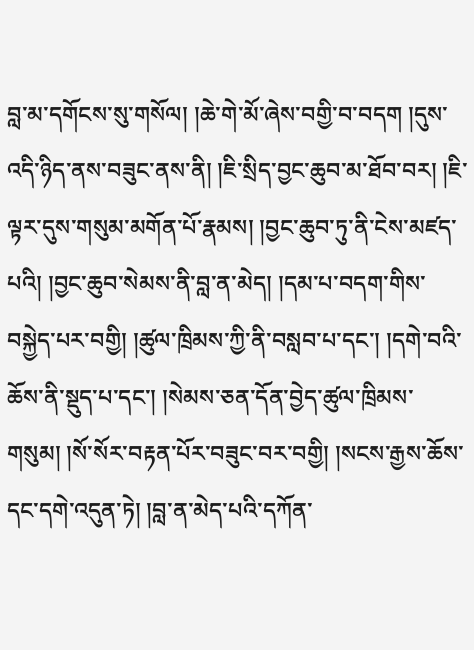བླ་མ་དགོངས་སུ་གསོལ། །ཆེ་གེ་མོ་ཞེས་བགྱི་བ་བདག །དུས་འདི་ཉིད་ནས་བཟུང་ནས་ནི། །ཇི་སྲིད་བྱང་ཆུབ་མ་ཐོབ་བར། །ཇི་ལྟར་དུས་གསུམ་མགོན་པོ་རྣམས། །བྱང་ཆུབ་ཏུ་ནི་ངེས་མཛད་པའི། །བྱང་ཆུབ་སེམས་ནི་བླ་ན་མེད། །དམ་པ་བདག་གིས་བསྐྱེད་པར་བགྱི། །ཚུལ་ཁྲིམས་ཀྱི་ནི་བསླབ་པ་དང་། །དགེ་བའི་ཆོས་ནི་སྡུད་པ་དང་། །སེམས་ཅན་དོན་བྱེད་ཚུལ་ཁྲིམས་གསུམ། །སོ་སོར་བརྟན་པོར་བཟུང་བར་བགྱི། །སངས་རྒྱས་ཆོས་དང་དགེ་འདུན་ཏེ། །བླ་ན་མེད་པའི་དཀོན་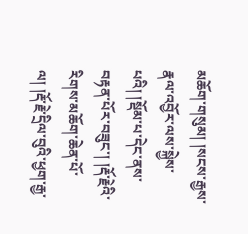མཆོག་གསུམ། །སངས་རྒྱས་རྣལ་འབྱོར་ལས་སྐྱེས་པའི། །སྡོམ་པ་དེང་ནས་བརྟན་པོར་བཟུང་། །རྡོ་རྗེའི་རིགས་མཆོག་ཆེན་པོ་ལ། །རྡོ་རྗེ་དྲིལ་བུའི་ཕྱག་རྒྱ་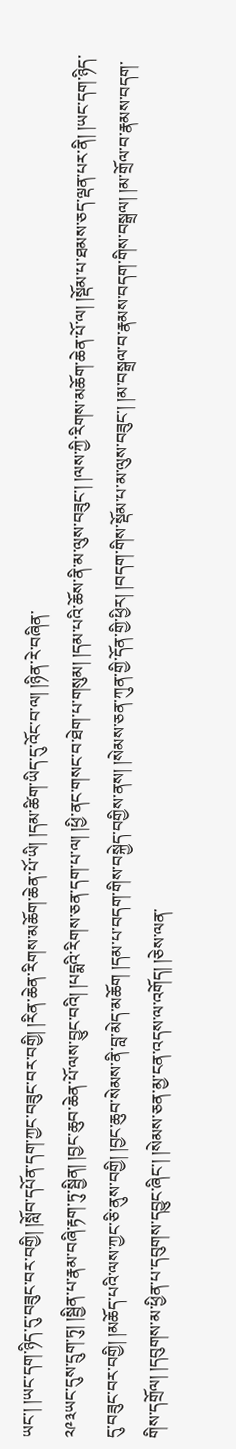ཡང་། །ཡང་དག་ཉིད་དུ་བཟུང་བར་བགྱི། །སློབ་དཔོན་དག་ཀྱང་བཟུང་བར་བགྱི། །རིན་ཆེན་རིགས་མཆོག་ཆེན་པོ་ཡི། །དམ་ཚིག་ཡིད་དུ་འོང་བ་ལ། །ཉིན་རེ་བཞིན་
༢༩༣ཡང་དུས་དྲུག་ཏུ། །སྦྱིན་པ་རྣམ་བཞི་རྟག་ཏུ་སྦྱིན། །བྱང་ཆུབ་ཆེན་པོ་ལས་བྱུང་བའི། །པདྨའི་རིགས་ཅན་དག་པ་ལ། །ཕྱི་ནང་གསང་བ་ཐེག་པ་གསུམ། །དམ་པའི་ཆོས་ནི་མ་ལུས་བཟུང་། །ལས་ཀྱི་རིགས་མཆོག་ཆེན་པོ་ལ། །སྡོམ་པ་ཐམས་ཅད་ལྡན་པར་ནི། །ཡང་དག་ཉིད་དུ་བཟུང་བར་བགྱི། །མཆོད་པའི་ལས་ཀྱང་ཅི་ནུས་བགྱི། །བྱང་ཆུབ་སེམས་ནི་བླ་མེད་མཆོག །དམ་པ་བདག་གིས་བསྐྱེད་བགྱིས་ནས། །སེམས་ཅན་ཀུན་གྱི་དོན་གྱི་ཕྱིར། །བདག་གིས་སྡོམ་པ་མ་ལུས་བཟུང་། །མ་བསྒྲལ་བ་རྣམས་བདག་གིས་བསྒྲལ། །མ་གྲོལ་བ་རྣམས་བདག་གིས་དགྲོལ། །དབུགས་མ་ཕྱིན་པ་དབུགས་དབྱུང་ཞིང་། །སེམས་ཅན་མྱ་ངན་འདས་ལ་འགོད། །ཅེས་ལན་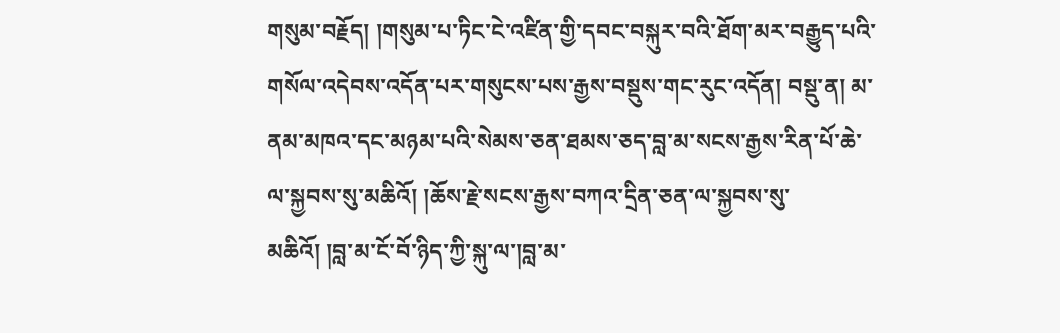གསུམ་བརྗོད། །གསུམ་པ་ཏིང་ངེ་འཛིན་གྱི་དབང་བསྐུར་བའི་ཐོག་མར་བརྒྱུད་པའི་གསོལ་འདེབས་འདོན་པར་གསུངས་པས་རྒྱས་བསྡུས་གང་རུང་འདོན། བསྡུ་ན། མ་ནམ་མཁའ་དང་མཉམ་པའི་སེམས་ཅན་ཐམས་ཅད་བླ་མ་སངས་རྒྱས་རིན་པོ་ཆེ་ལ་སྐྱབས་སུ་མཆིའོ། །ཆོས་རྗེ་སངས་རྒྱས་བཀའ་དྲིན་ཅན་ལ་སྐྱབས་སུ་མཆིའོ། །བླ་མ་ངོ་བོ་ཉིད་ཀྱི་སྐུ་ལ་།བླ་མ་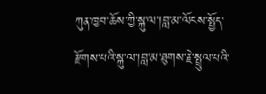ཀུན་ཁྱབ་ཆོས་ཀྱི་སྐུ་ལ་།བླ་མ་ལོངས་སྤྱོད་རྫོགས་པའི་སྐུ་ལ་།བླ་མ་ཐུགས་རྗེ་སྤྲུལ་པའི་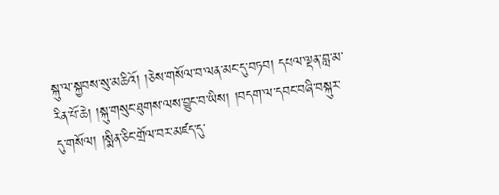སྐུ་ལ་སྐྱབས་སུ་མཆིའོ། །ཅེས་གསོལ་བ་ལན་མང་དུ་བཏབ། དཔལ་ལྡན་བླ་མ་རིན་པོ་ཆེ། །སྐུ་གསུང་ཐུགས་ལས་བྱུང་བ་ཡིས། །བདག་ལ་དབང་བཞི་བསྐུར་དུ་གསོལ། །སྨིན་ཅིང་གྲོལ་བར་མཛད་དུ་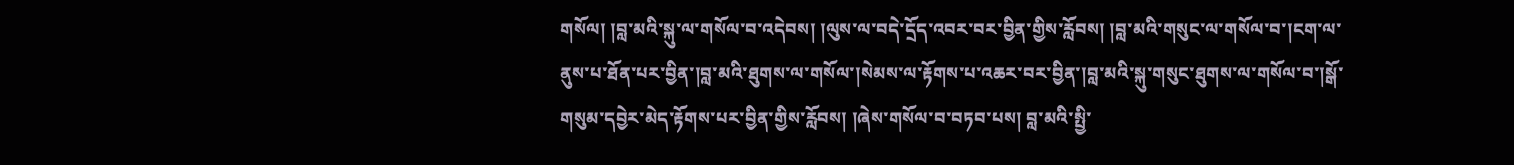གསོལ། །བླ་མའི་སྐུ་ལ་གསོལ་བ་འདེབས། །ལུས་ལ་བདེ་དྲོད་འབར་བར་བྱིན་གྱིས་རློབས། །བླ་མའི་གསུང་ལ་གསོལ་བ་།ངག་ལ་ནུས་པ་ཐོན་པར་བྱིན་།བླ་མའི་ཐུགས་ལ་གསོལ་།སེམས་ལ་རྟོགས་པ་འཆར་བར་བྱིན་།བླ་མའི་སྐུ་གསུང་ཐུགས་ལ་གསོལ་བ་།སྒོ་གསུམ་དབྱེར་མེད་རྟོགས་པར་བྱིན་གྱིས་རློབས། །ཞེས་གསོལ་བ་བཏབ་པས། བླ་མའི་སྤྱི་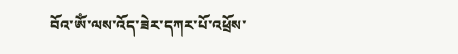བོའ་ༀ་ལས་འོད་ཟེར་དཀར་པོ་འཕྲོས་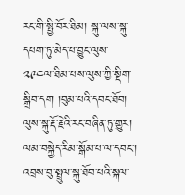རང་གི་སྤྱི་བོར་ཐིམ། སྐུ་ལས་སྐུ་དཔག་ཏུ་མེད་པ་བྱུང་ལུས་
༢༩༤ལ་ཐིམ་པས་ལུས་ཀྱི་སྡིག་སྒྲིབ་དག །བུམ་པའི་དབང་ཐོབ། ལུས་སྐུ་རྡོ་རྗེའི་རང་བཞིན་ཏུ་གྱུར། ལམ་བསྐྱེད་རིམ་སྒོམ་པ་ལ་དབང་། འབྲས་བུ་སྤྲུལ་སྐུ་ཐོབ་པའི་སྐལ་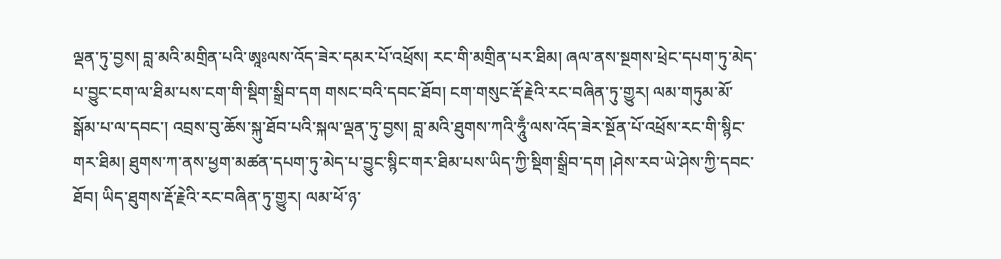ལྡན་ཏུ་བྱས། བླ་མའི་མགྲིན་པའི་ཨཱཿལས་འོད་ཟེར་དམར་པོ་འཕྲོས། རང་གི་མགྲིན་པར་ཐིམ། ཞལ་ནས་སྔགས་ཕྲེང་དཔག་ཏུ་མེད་པ་བྱུང་ངག་ལ་ཐིམ་པས་ངག་གི་སྡིག་སྒྲིབ་དག གསང་བའི་དབང་ཐོབ། ངག་གསུང་རྡོ་རྗེའི་རང་བཞིན་ཏུ་གྱུར། ལམ་གཏུམ་མོ་སྒོམ་པ་ལ་དབང་། འབྲས་བུ་ཆོས་སྐུ་ཐོབ་པའི་སྐལ་ལྡན་ཏུ་བྱས། བླ་མའི་ཐུགས་ཀའི་ཧཱུྃ་ལས་འོད་ཟེར་སྔོན་པོ་འཕྲོས་རང་གི་སྙིང་གར་ཐིམ། ཐུགས་ཀ་ནས་ཕྱག་མཚན་དཔག་ཏུ་མེད་པ་བྱུང་སྙིང་གར་ཐིམ་པས་ཡིད་ཀྱི་སྡིག་སྒྲིབ་དག །ཤེས་རབ་ཡེ་ཤེས་ཀྱི་དབང་ཐོབ། ཡིད་ཐུགས་རྡོ་རྗེའི་རང་བཞིན་ཏུ་གྱུར། ལམ་ཕོ་ཉ་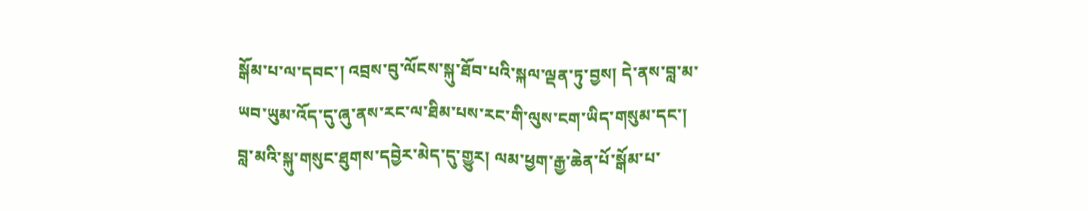སྒོམ་པ་ལ་དབང་། འབྲས་བུ་ལོངས་སྐུ་ཐོབ་པའི་སྐལ་ལྡན་ཏུ་བྱས། དེ་ནས་བླ་མ་ཡབ་ཡུམ་འོད་དུ་ཞུ་ནས་རང་ལ་ཐིམ་པས་རང་གི་ལུས་ངག་ཡིད་གསུམ་དང་། བླ་མའི་སྐུ་གསུང་ཐུགས་དབྱེར་མེད་དུ་གྱུར། ལམ་ཕྱག་རྒྱ་ཆེན་པོ་སྒོམ་པ་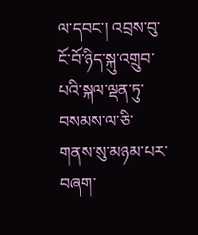ལ་དབང་། འབྲས་བུ་ངོ་བོ་ཉིད་སྐུ་འགྲུབ་པའི་སྐལ་ལྡན་ཏུ་བསམས་ལ་ཅི་གནས་སུ་མཉམ་པར་བཞག་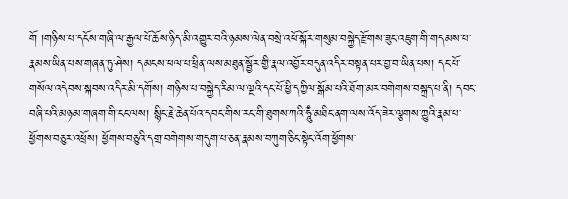གོ །གཉིས་པ་དངོས་གཞི་ལ་རྒྱལ་པོ་ཆོས་ཉིད་མི་འགྱུར་བའི་ཉམས་ལེན་བསྲེ་འཕོ་སྐོར་གསུམ་བསྐྱེད་རྫོགས་ཟུང་འཇུག་གི་གདམས་པ་རྣམས་ཡིན་པས་གཞན་ཏུ་ཤེས། དམངས་ཕལ་པ་ཕྲིན་ལས་མཐུན་སྦྱོར་གྱི་རྣལ་འབྱོར་བདུན་འདིར་བསྟན་པར་བྱ་བ་ཡིན་པས། དང་པོ་གསོལ་འདེབས་སྐབས་འདིར་མི་དགོས། གཉིས་པ་བསྐྱེད་རིམ་ལ་ལྔའི་དང་པོ་ཕྱི་དཀྱིལ་སྒོམ་པའི་ཐོག་མར་བགེགས་བསྐྲད་པ་ནི། དབང་བཞི་པའི་མཉམ་གཞག་གི་ངང་ལས། སྙིང་རྗེ་ཆེན་པོའ་དབང་གིས་རང་གི་ཐུགས་ཀའི་ཧཱུྃ་མཐིང་ནག་ལས་འོད་ཟེར་ལྕགས་ཀྱུའི་རྣམ་པ་ཕྱོགས་བཅུར་འཕྲོས། ཕྱོགས་བཅུའི་དགྲ་བགེགས་གདུག་པ་ཅན་རྣམས་བཀུག་ཅིང་སྟེང་འོག་ཕྱོགས་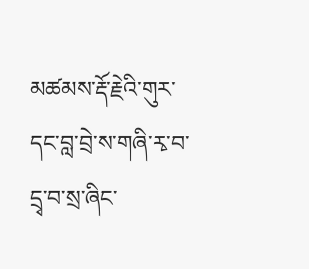མཚམས་རྡོ་རྗེའི་གུར་དང་བླ་བྲེ་ས་གཞི་རྭ་བ་དྲྭ་བ་སྲ་ཞིང་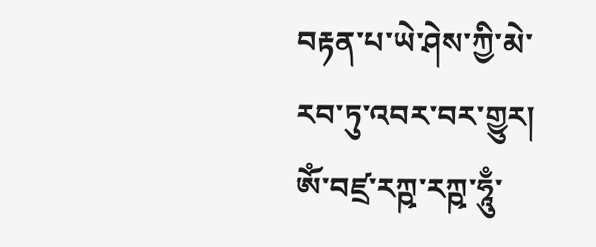བརྟན་པ་ཡེ་ཤེས་ཀྱི་མེ་རབ་ཏུ་འབར་བར་གྱུར། ༀ་བཛྲ་རཀྵ་རཀྵ་ཧཱུྃ་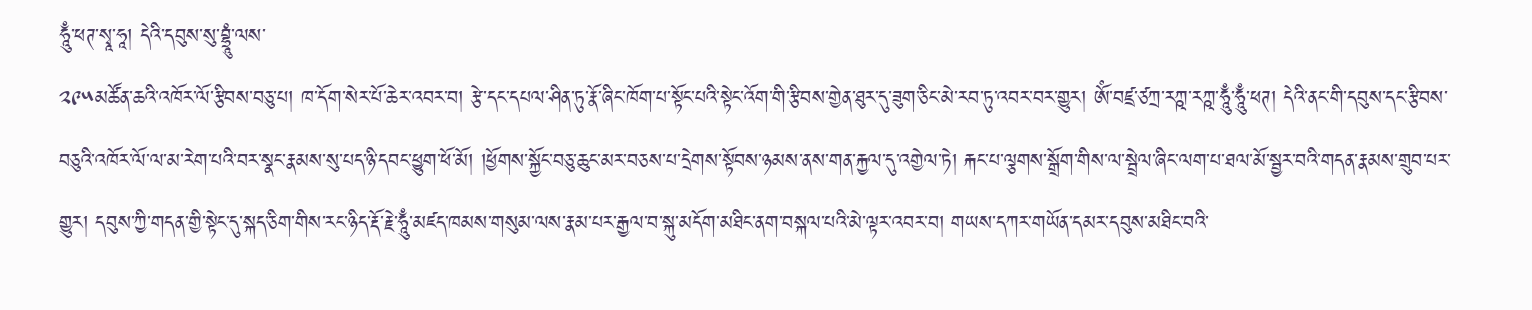ཧཱུྃ་ཕཊ་སྭཱ་ཧཱ། དེའི་དབུས་སུ་བྷྲཱུཾ་ལས་
༢༩༥མཚོན་ཆའི་འཁོར་ལོ་རྩིབས་བཅུ་པ། ཁ་དོག་སེར་པོ་ཆེར་འབར་བ། རྩེ་དང་དཔལ་ཤིན་ཏུ་རྣོ་ཞིང་ཁོག་པ་སྟོང་པའི་སྟེང་འོག་གི་རྩིབས་གྱེན་ཐུར་དུ་ཟུག་ཅིང་མེ་རབ་ཏུ་འབར་བར་གྱུར། ༀ་བཛྲ་ཙཀྲ་རཀྵ་རཀྵ་ཧཱུྃ་ཧཱུྃ་ཕཊ། དེའི་ནང་གི་དབུས་དང་རྩིབས་བཅུའི་འཁོར་ལོ་ལ་མ་རེག་པའི་བར་སྣང་རྣམས་སུ་པད་ཉི་དབང་ཕྱུག་ཕོ་མོ། །ཕྱོགས་སྐྱོང་བཅུ་ཆུང་མར་བཅས་པ་དྲེགས་སྟོབས་ཉམས་ནས་གན་རྐྱལ་དུ་འགྱེལ་ཏེ། རྐང་པ་ལྕགས་སྒྲོག་གིས་ལ་སྦྲེལ་ཞིང་ལག་པ་ཐལ་མོ་སྦྱར་བའི་གདན་རྣམས་གྲུབ་པར་གྱུར། དབུས་ཀྱི་གདན་གྱི་སྟེང་དུ་སྐད་ཅིག་གིས་རང་ཉིད་རྡོ་རྗེ་ཧཱུྃ་མཛད་ཁམས་གསུམ་ལས་རྣམ་པར་རྒྱལ་བ་སྐུ་མདོག་མཐིང་ནག་བསྐལ་པའི་མེ་ལྟར་འབར་བ། གཡས་དཀར་གཡོན་དམར་དབུས་མཐིང་བའི་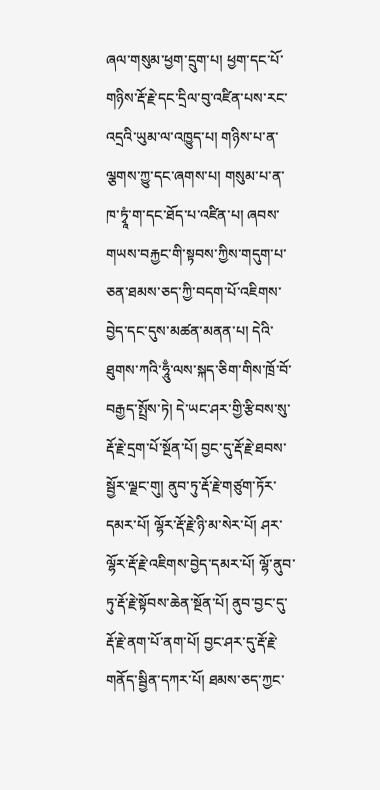ཞལ་གསུམ་ཕྱག་དྲུག་པ། ཕྱག་དང་པོ་གཉིས་རྡོ་རྗེ་དང་དྲིལ་བུ་འཛིན་པས་རང་འདྲའི་ཡུམ་ལ་འཁྱུད་པ། གཉིས་པ་ན་ལྕགས་ཀྱུ་དང་ཞགས་པ། གསུམ་པ་ན་ཁ་ཏྭཱཾ་ག་དང་ཐོད་པ་འཛིན་པ། ཞབས་གཡས་བརྐྱང་གི་སྟབས་ཀྱིས་གདུག་པ་ཅན་ཐམས་ཅད་ཀྱི་བདག་པོ་འཇིགས་བྱེད་དང་དུས་མཚན་མནན་པ། དེའི་ཐུགས་ཀའི་ཧཱུྃ་ལས་སྐད་ཅིག་གིས་ཁྲོ་བོ་བརྒྱད་སྤྲོས་ཏེ། དེ་ཡང་ཤར་གྱི་རྩིབས་སུ་རྡོ་རྗེ་དྲག་པོ་སྔོན་པོ། བྱང་དུ་རྡོ་རྗེ་ཐབས་སྦྱོར་ལྗང་གུ། ནུབ་ཏུ་རྡོ་རྗེ་གཙུག་ཏོར་དམར་པོ། ལྷོར་རྡོ་རྗེ་ཉི་མ་སེར་པོ། ཤར་ལྷོར་རྡོ་རྗེ་འཇིགས་བྱེད་དམར་པོ། ལྷོ་ནུབ་ཏུ་རྡོ་རྗེ་སྟོབས་ཆེན་སྔོན་པོ། ནུབ་བྱང་དུ་རྡོ་རྗེ་ནག་པོ་ནག་པོ། བྱང་ཤར་དུ་རྡོ་རྗེ་གནོད་སྦྱིན་དཀར་པོ། ཐམས་ཅད་ཀྱང་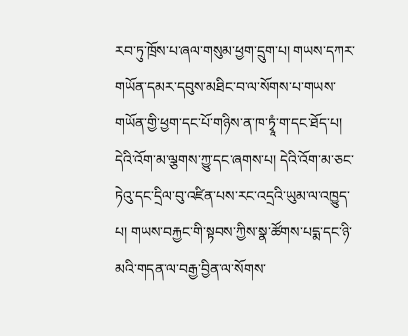རབ་ཏུ་ཁྲོས་པ་ཞལ་གསུམ་ཕྱག་དྲུག་པ། གཡས་དཀར་གཡོན་དམར་དབུས་མཐིང་བ་ལ་སོགས་པ་གཡས་གཡོན་གྱི་ཕྱག་དང་པོ་གཉིས་ན་ཁ་ཏྭཱཾ་ག་དང་ཐོད་པ། དེའི་འོག་མ་ལྕགས་ཀྱུ་དང་ཞགས་པ། དེའི་འོག་མ་ཅང་ཏེའུ་དང་དྲིལ་བུ་འཛིན་པས་རང་འདྲའི་ཡུམ་ལ་འཁྱུད་པ། གཡས་བརྐྱང་གི་སྟབས་ཀྱིས་སྣ་ཚོགས་པདྨ་དང་ཉི་མའི་གདན་ལ་བརྒྱ་བྱིན་ལ་སོགས་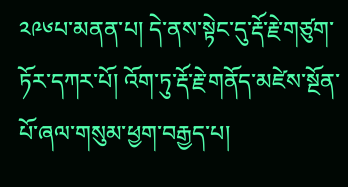༢༩༦པ་མནན་པ། དེ་ནས་སྟེང་དུ་རྡོ་རྗེ་གཙུག་ཏོར་དཀར་པོ། འོག་ཏུ་རྡོ་རྗེ་གནོད་མཛེས་སྔོན་པོ་ཞལ་གསུམ་ཕྱག་བརྒྱད་པ།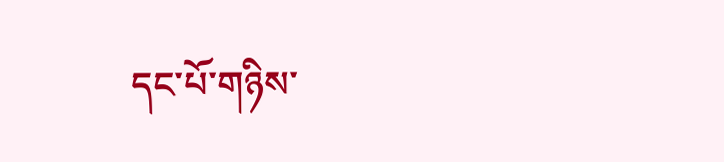དང་པོ་གཉིས་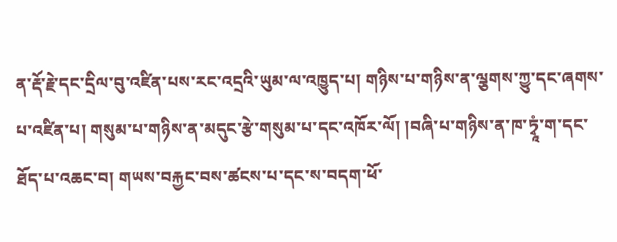ན་རྡོ་རྗེ་དང་དྲིལ་བུ་འཛིན་པས་རང་འདྲའི་ཡུམ་ལ་འཁྱུད་པ། གཉིས་པ་གཉིས་ན་ལྕགས་ཀྱུ་དང་ཞགས་པ་འཛིན་པ། གསུམ་པ་གཉིས་ན་མདུང་རྩེ་གསུམ་པ་དང་འཁོར་ལོ། །བཞི་པ་གཉིས་ན་ཁ་ཏྭཱཾ་ག་དང་ཐོད་པ་འཆང་བ། གཡས་བརྐྱང་བས་ཚངས་པ་དང་ས་བདག་ཕོ་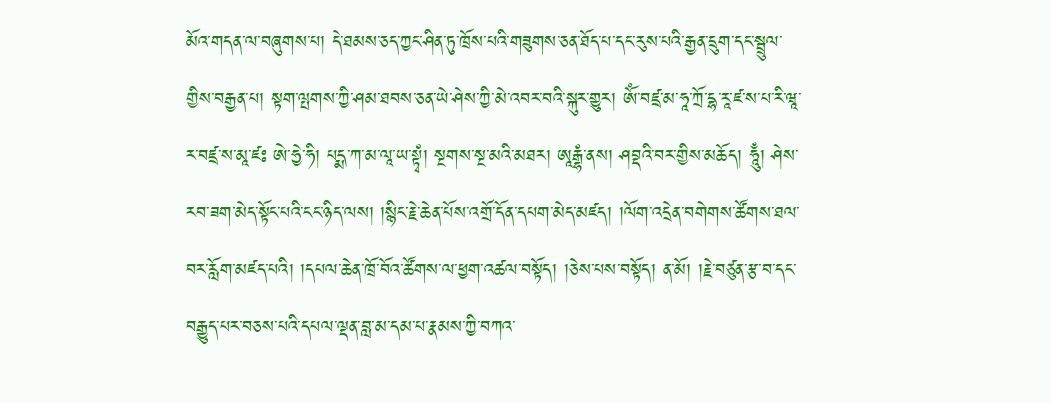མོའ་གདན་ལ་བཞུགས་པ། དེ་ཐམས་ཅད་ཀྱང་ཤིན་ཏུ་ཁྲོས་པའི་གཟུགས་ཅན་ཐོད་པ་དང་རུས་པའི་རྒྱན་དྲུག་དང་སྦྲུལ་གྱིས་བརྒྱན་པ། སྟག་ལྤགས་ཀྱི་ཤམ་ཐབས་ཅན་ཡེ་ཤེས་ཀྱི་མེ་འབར་བའི་སྐུར་གྱུར། ༀ་བཛྲ་མ་ཧཱ་ཀྲོ་དྷ་རཱ་ཛ་ས་པ་རི་ཝཱ་ར་བཛྲ་ས་མཱ་ཛཿ ཨེ་ཧྱེ་ཧི། པདྨ་ཀ་མ་ལཱ་ཡ་སྟྭཾ། སྔགས་སྔ་མའི་མཐར། ཨཱརྒྷཾ་ནས། ཤབྡའི་བར་གྱིས་མཆོད། ཧཱུྃ། ཤེས་རབ་ཟག་མེད་སྟོང་པའི་ངང་ཉིད་ལས། །སྙིང་རྗེ་ཆེན་པོས་འགྲོ་དོན་དཔག་མེད་མཛད། །ལོག་འདྲེན་བགེགས་ཚོགས་ཐལ་བར་རློག་མཛད་པའི། །དཔལ་ཆེན་ཁྲོ་བོའ་ཚོགས་ལ་ཕྱག་འཚལ་བསྟོད། །ཅེས་པས་བསྟོད། ན་མོ། །རྗེ་བཙུན་རྩ་བ་དང་བརྒྱུད་པར་བཅས་པའི་དཔལ་ལྡན་བླ་མ་དམ་པ་རྣམས་ཀྱི་བཀའ་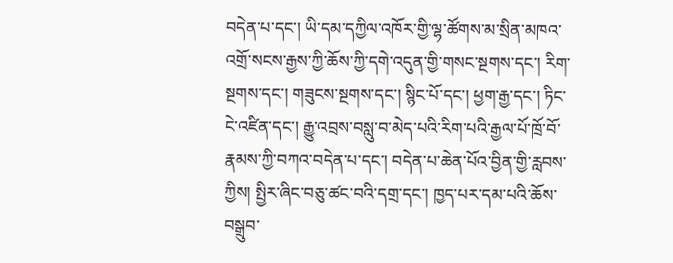བདེན་པ་དང་། ཡི་དམ་དཀྱིལ་འཁོར་གྱི་ལྷ་ཚོགས་མ་སྲིན་མཁའ་འགྲོ་སངས་རྒྱས་ཀྱི་ཆོས་ཀྱི་དགེ་འདུན་གྱི་གསང་སྔགས་དང་། རིག་སྔགས་དང་། གཟུངས་སྔགས་དང་། སྙིང་པོ་དང་། ཕྱག་རྒྱ་དང་། ཏིང་ངེ་འཛིན་དང་། རྒྱུ་འབྲས་བསླུ་བ་མེད་པའི་རིག་པའི་རྒྱལ་པོ་ཁྲོ་བོ་རྣམས་ཀྱི་བཀའ་བདེན་པ་དང་། བདེན་པ་ཆེན་པོའ་བྱིན་གྱི་རླབས་ཀྱིས། སྤྱིར་ཞིང་བཅུ་ཚང་བའི་དགྲ་དང་། ཁྱད་པར་དམ་པའི་ཆོས་བསྒྲུབ་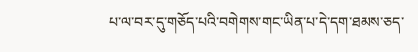པ་ལ་བར་དུ་གཅོད་པའི་བགེགས་གང་ཡིན་པ་དེ་དག་ཐམས་ཅད་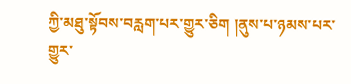ཀྱི་མཐུ་སྟོབས་བརླག་པར་གྱུར་ཅིག །ནུས་པ་ཉམས་པར་གྱུར་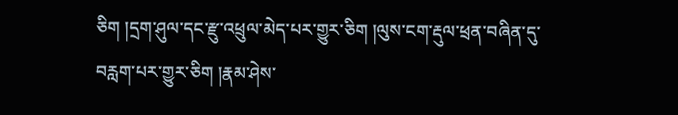ཅིག །དྲག་ཤུལ་དང་རྫུ་འཕྲུལ་མེད་པར་གྱུར་ཅིག །ལུས་ངག་རྡུལ་ཕྲན་བཞིན་དུ་བརླག་པར་གྱུར་ཅིག །རྣམ་ཤེས་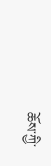ཆོས་ཀྱི་